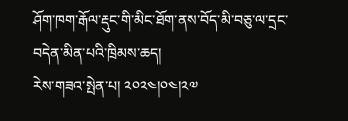ཤོག་ཁག་རྒོལ་རྡུང་གི་མིང་ཐོག་ནས་བོད་མི་བཅུ་ལ་དྲང་བདེན་མིན་པའི་ཁྲིམས་ཆད།
རེས་གཟའ་སྤེན་པ། ༢༠༢༤།༠༤།༢༧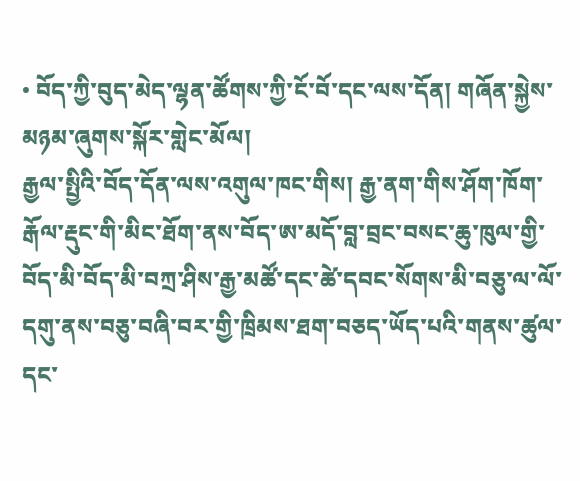• བོད་ཀྱི་བུད་མེད་ལྷན་ཚོགས་ཀྱི་ངོ་བོ་དང་ལས་དོན། གཞོན་སྐྱེས་མཉམ་ཞུགས་སྐོར་གླེང་མོལ།
རྒྱལ་སྤྱིའི་བོད་དོན་ལས་འགུལ་ཁང་གིས། རྒྱ་ནག་གིས་ཤོག་ཁོག་རྒོལ་རྡུང་གི་མིང་ཐོག་ནས་བོད་ཨ་མདོ་བླ་བྲང་བསང་ཆུ་ཁུལ་གྱི་བོད་མི་བོད་མི་བཀྲ་ཤིས་རྒྱ་མཚོ་དང་ཚེ་དབང་སོགས་མི་བཅུ་ལ་ལོ་དགུ་ནས་བཅུ་བཞི་བར་གྱི་ཁྲིམས་ཐག་བཅད་ཡོད་པའི་གནས་ཚུལ་དང་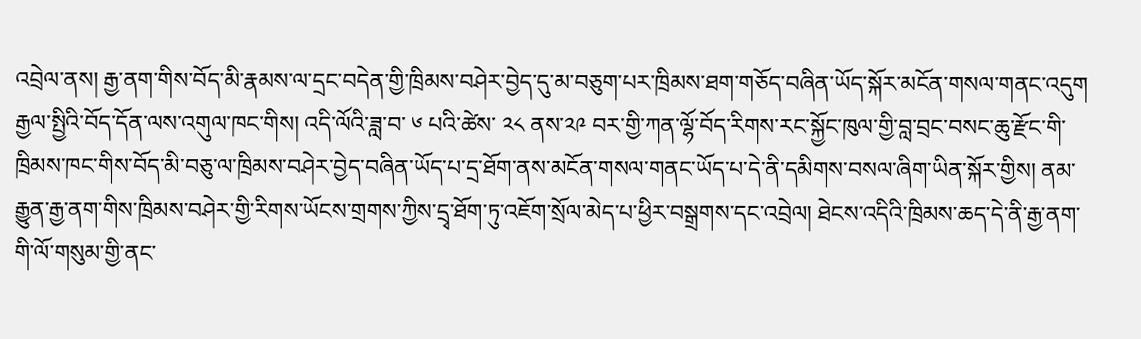འབྲེལ་ནས། རྒྱ་ནག་གིས་བོད་མི་རྣམས་ལ་དྲང་བདེན་གྱི་ཁྲིམས་བཤེར་བྱེད་དུ་མ་བཅུག་པར་ཁྲིམས་ཐག་གཅོད་བཞིན་ཡོད་སྐོར་མངོན་གསལ་གནང་འདུག
རྒྱལ་སྤྱིའི་བོད་དོན་ལས་འགུལ་ཁང་གིས། འདི་ལོའི་ཟླ་བ་ ༦ པའི་ཚེས་ ༢༨ ནས་༢༩ བར་གྱི་ཀན་ལྷོ་བོད་རིགས་རང་སྐྱོང་ཁུལ་གྱི་བླ་བྲང་བསང་ཆུ་རྫོང་གི་ཁྲིམས་ཁང་གིས་བོད་མི་བཅུ་ལ་ཁྲིམས་བཤེར་བྱེད་བཞིན་ཡོད་པ་དྲ་ཐོག་ནས་མངོན་གསལ་གནང་ཡོད་པ་དེ་ནི་དམིགས་བསལ་ཞིག་ཡིན་སྐོར་གྱིས། ནམ་རྒྱུན་རྒྱ་ནག་གིས་ཁྲིམས་བཤེར་གྱི་རིགས་ཡོངས་གྲགས་ཀྱིས་དྲྭ་ཐོག་ཏུ་འཇོག་སྲོལ་མེད་པ་ཕྱིར་བསྒྲགས་དང་འབྲེལ། ཐེངས་འདིའི་ཁྲིམས་ཆད་དེ་ནི་རྒྱ་ནག་གི་ལོ་གསུམ་གྱི་ནང་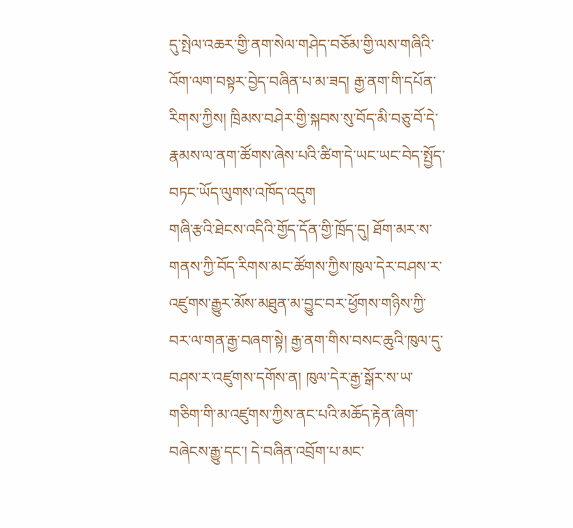དུ་སྤེལ་འཆར་གྱི་ནག་སེལ་གཤེད་བཅོམ་གྱི་ལས་གཞིའི་འོག་ལག་བསྟར་བྱེད་བཞིན་པ་མ་ཟད། རྒྱ་ནག་གི་དཔོན་རིགས་ཀྱིས། ཁྲིམས་བཤེར་གྱི་སྐབས་སུ་བོད་མི་བཅུ་བོ་དེ་རྣམས་ལ་ནག་ཚོགས་ཞེས་པའི་ཚིག་དེ་ཡང་ཡང་བེད་སྤྱོད་བཏང་ཡོད་ལུགས་འཁོད་འདུག
གཞི་རྩའི་ཐེངས་འདིའི་གྱོད་དོན་གྱི་ཁྲོད་དུ། ཐོག་མར་ས་གནས་ཀྱི་བོད་རིགས་མང་ཚོགས་ཀྱིས་ཁུལ་དེར་བཤས་ར་འཛུགས་རྒྱུར་མོས་མཐུན་མ་བྱུང་བར་ཕྱོགས་གཉིས་ཀྱི་བར་ལ་གན་རྒྱ་བཞག་སྟེ། རྒྱ་ནག་གིས་བསང་ཆུའི་ཁུལ་དུ་བཤས་ར་འཛུགས་དགོས་ན། ཁུལ་དེར་རྒྱ་སྒོར་ས་ཡ་གཅིག་གི་མ་འཛུགས་ཀྱིས་ནང་པའི་མཆོད་རྟེན་ཞིག་བཞེངས་རྒྱུ་དང་། དེ་བཞིན་འབྲོག་པ་མང་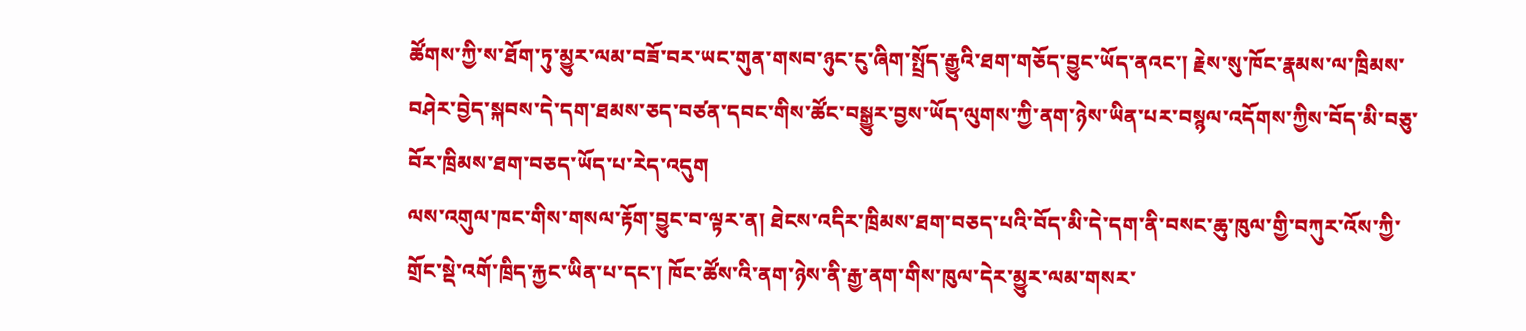ཚོགས་ཀྱི་ས་ཐོག་ཏུ་མྱུར་ལམ་བཟོ་བར་ཡང་གུན་གསབ་ཉུང་ངུ་ཞིག་སྤྲོད་རྒྱུའི་ཐག་གཅོད་བྱུང་ཡོད་ནའང་། རྗེས་སུ་ཁོང་རྣམས་ལ་ཁྲིམས་བཤེར་བྱེད་སྐབས་དེ་དག་ཐམས་ཅད་བཙན་དབང་གིས་ཚོང་བསྒྱུར་བྱས་ཡོད་ལུགས་ཀྱི་ནག་ཉེས་ཡིན་པར་བསྙལ་འདོགས་ཀྱིས་བོད་མི་བཅུ་བོར་ཁྲིམས་ཐག་བཅད་ཡོད་པ་རེད་འདུག
ལས་འགུལ་ཁང་གིས་གསལ་རྟོག་བྱུང་བ་ལྟར་ན། ཐེངས་འདིར་ཁྲིམས་ཐག་བཅད་པའི་བོད་མི་དེ་དག་ནི་བསང་ཆུ་ཁུལ་གྱི་བཀུར་འོས་ཀྱི་གྲོང་སྡེ་འགོ་ཁྲིད་རྐྱང་ཡིན་པ་དང་། ཁོང་ཚོས་འི་ནག་ཉེས་ནི་རྒྱ་ནག་གིས་ཁུལ་དེར་མྱུར་ལམ་གསར་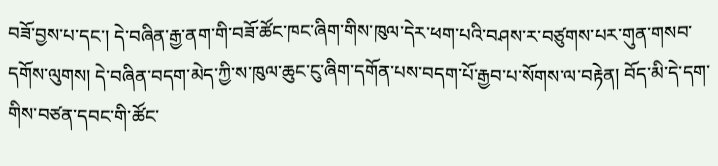བཟོ་བྱས་པ་དང་། དེ་བཞིན་རྒྱ་ནག་གི་བཟོ་ཚོང་ཁང་ཞིག་གིས་ཁུལ་དེར་ཕག་པའི་བཤས་ར་བཙུགས་པར་གུན་གསབ་དགོས་ལུགས། དེ་བཞིན་བདག་མེད་ཀྱི་ས་ཁུལ་ཆུང་ངུ་ཞིག་དགོན་པས་བདག་པོ་རྒྱབ་པ་སོགས་ལ་བརྟེན། བོད་མི་དེ་དག་གིས་བཙན་དབང་གི་ཚོང་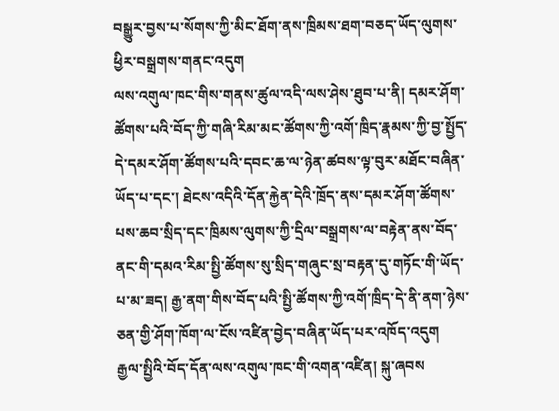བསྒྱུར་བྱས་པ་སོགས་ཀྱི་མིང་ཐོག་ནས་ཁྲིམས་ཐག་བཅད་ཡོད་ལུགས་ཕྱིར་བསྒྲགས་གནང་འདུག
ལས་འགུལ་ཁང་གིས་གནས་ཚུལ་འདི་ལས་ཤེས་ཐུབ་པ་ནི། དམར་ཤོག་ཚོགས་པའི་བོད་ཀྱི་གཞི་རིམ་མང་ཚོགས་ཀྱི་འགོ་ཁྲིད་རྣམས་ཀྱི་བྱ་སྤྱོད་དེ་དམར་ཤོག་ཚོགས་པའི་དབང་ཆ་ལ་ཉེན་ཚབས་ལྟ་བུར་མཐོང་བཞིན་ཡོད་པ་དང་། ཐེངས་འདིའི་དོན་རྐྱེན་དེའི་ཁྲོད་ནས་དམར་ཤོག་ཚོགས་པས་ཆབ་སྲིད་དང་ཁྲིམས་ལུགས་ཀྱི་དྲིལ་བསྒྲགས་ལ་བརྟེན་ནས་བོད་ནང་གི་དམའ་རིམ་སྤྱི་ཚོགས་སུ་སྲིད་གཞུང་སྲ་བརྟན་དུ་གཏོང་གི་ཡོད་པ་མ་ཟད། རྒྱ་ནག་གིས་བོད་པའི་སྤྱི་ཚོགས་ཀྱི་འགོ་ཁྲིད་དེ་ནི་ནག་ཉེས་ཅན་གྱི་ཤོག་ཁོག་ལ་ངོས་འཛིན་བྱེད་བཞིན་ཡོད་པར་འཁོད་འདུག
རྒྱལ་སྤྱིའི་བོད་དོན་ལས་འགུལ་ཁང་གི་འགན་འཛིན། སྐུ་ཞབས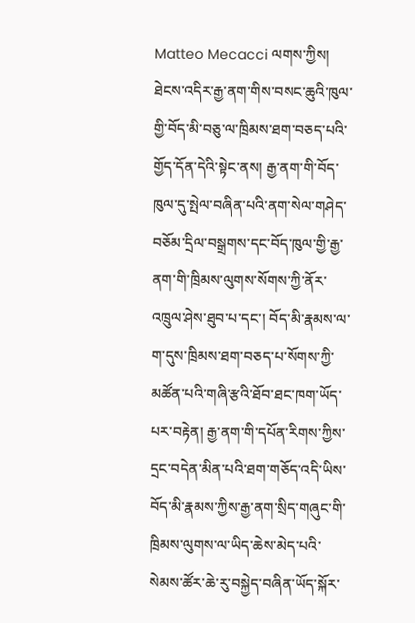Matteo Mecacci ལགས་ཀྱིས། ཐེངས་འདིར་རྒྱ་ནག་གིས་བསང་ཆུའི་ཁུལ་གྱི་བོད་མི་བཅུ་ལ་ཁྲིམས་ཐག་བཅད་པའི་གྱོད་དོན་དེའི་སྟེང་ནས། རྒྱ་ནག་གི་བོད་ཁུལ་དུ་སྤེལ་བཞིན་པའི་ནག་སེལ་གཤེད་བཅོམ་དྲིལ་བསྒྲགས་དང་བོད་ཁུལ་གྱི་རྒྱ་ནག་གི་ཁྲིམས་ལུགས་སོགས་ཀྱི་ནོར་འཁྲུལ་ཤེས་ཐུབ་པ་དང་། བོད་མི་རྣམས་ལ་ག་དུས་ཁྲིམས་ཐག་བཅད་པ་སོགས་ཀྱི་མཚོན་པའི་གཞི་རྩའི་ཐོབ་ཐང་ཁག་ཡོད་པར་བརྟེན། རྒྱ་ནག་གི་དཔོན་རིགས་ཀྱིས་དྲང་བདེན་མིན་པའི་ཐག་གཅོད་འདི་ཡིས་བོད་མི་རྣམས་ཀྱིས་རྒྱ་ནག་སྲིད་གཞུང་གི་ཁྲིམས་ལུགས་ལ་ཡིད་ཆེས་མེད་པའི་སེམས་ཚོར་ཆེ་རུ་བསྐྱེད་བཞིན་ཡོད་སྐོར་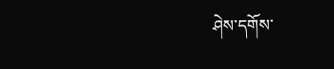ཤེས་དགོས་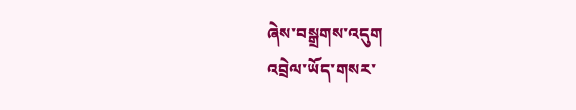ཞེས་བསྒྲགས་འདུག
འབྲེལ་ཡོད་གསར་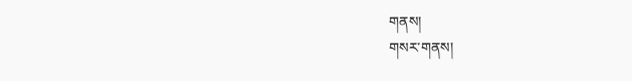གནས།
གསར་གནས།